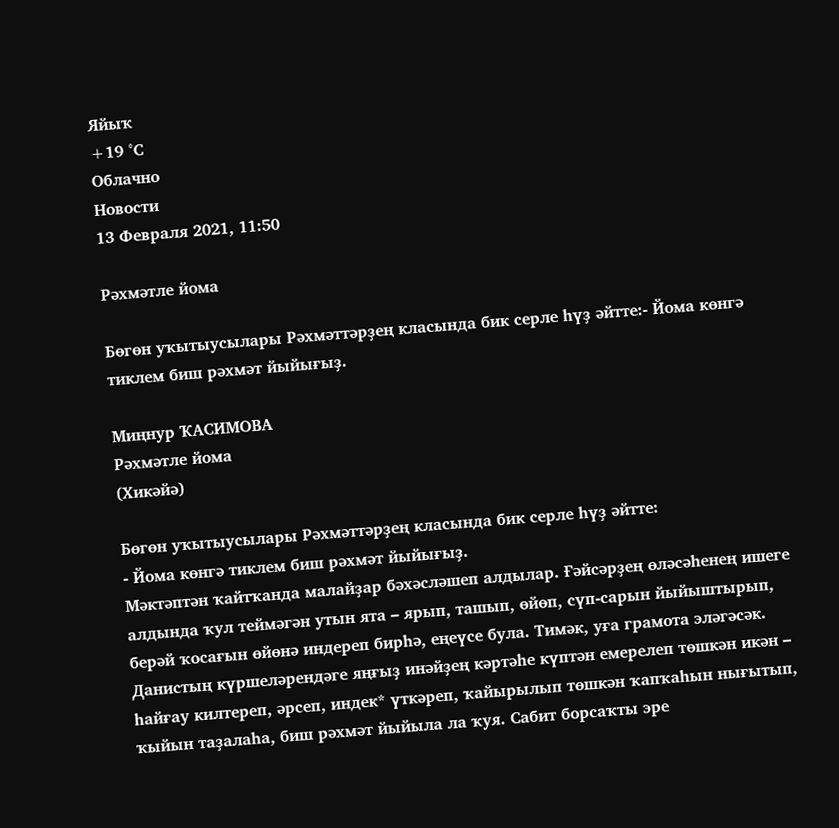Яйыҡ
+19 °С
Облачно
Новости
13 Февраля 2021, 11:50

Рәхмәтле йома

Бөгөн уҡытыусылары Рәхмәттәрҙең класында бик серле һүҙ әйтте:- Йома көнгә тиклем биш рәхмәт йыйығыҙ.

Миңнур ҠАСИМОВА
Рәхмәтле йома
(Хикәйә)

Бөгөн уҡытыусылары Рәхмәттәрҙең класында бик серле һүҙ әйтте:
- Йома көнгә тиклем биш рәхмәт йыйығыҙ.
Мәктәптән ҡайтҡанда малайҙар бәхәсләшеп алдылар. Ғәйсәрҙең өләсәһенең ишеге алдында ҡул теймәгән утын ята – ярып, ташып, өйөп, сүп-сарын йыйыштырып, берәй ҡосағын өйөнә индереп бирһә, еңеүсе була. Тимәк, уға грамота эләгәсәк. Данистың күршеләрендәге яңғыҙ инәйҙең кәртәһе күптән емерелеп төшкән икән – һайғау килтереп, әрсеп, индек* үткәреп, ҡайырылып төшкән ҡапҡаһын нығытып, ҡыйын таҙалаһа, биш рәхмәт йыйыла ла ҡуя. Сабит борсаҡты эре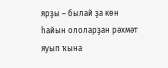ярҙы – былай ҙа көн һайын ололарҙан рәхмәт яуып ҡына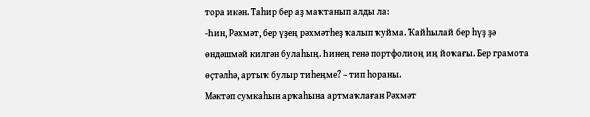тора икән. Таһир бер аҙ маҡтанып алды ла:
-Һин, Рәхмәт, бер үҙең рәхмәтһеҙ ҡалып ҡуйма. Ҡайһылай бер һүҙ ҙә өндәшмәй килгән булаһың. Һинең генә портфолиоң иң йоҡағы. Бер грамота өҫтәлһә, артыҡ булыр тиһеңме? – тип һораны.
Мәктәп сумкаһын арҡаһына артмаҡлаған Рәхмәт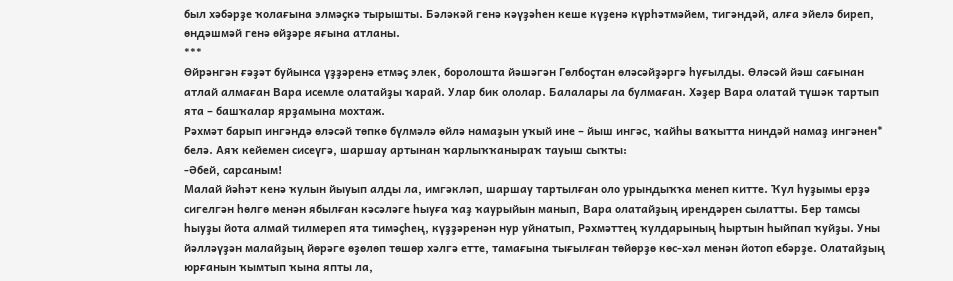был хәбәрҙе ҡолағына элмәҫкә тырышты. Бәләкәй генә кәүҙәһен кеше күҙенә күрһәтмәйем, тигәндәй, алға эйелә биреп, өндәшмәй генә өйҙәре яғына атланы.
***
Өйрәнгән ғәҙәт буйынса үҙҙәренә етмәҫ элек, боролошта йәшәгән Гөлбоҫтан өләсәйҙәргә һуғылды. Өләсәй йәш сағынан атлай алмаған Вара исемле олатайҙы ҡарай. Улар бик ололар. Балалары ла булмаған. Хәҙер Вара олатай түшәк тартып ята – башҡалар ярҙамына мохтаж.
Рәхмәт барып ингәндә өләсәй төпкө бүлмәлә өйлә намаҙын уҡый ине – йыш ингәс, ҡайһы ваҡытта ниндәй намаҙ ингәнен* белә. Аяҡ кейемен сисеүгә, шаршау артынан ҡарлыҡҡаныраҡ тауыш сыҡты:
-Әбей, сарсаным!
Малай йәһәт кенә ҡулын йыуып алды ла, имгәкләп, шаршау тартылған оло урындыҡҡа менеп китте. Ҡул һуҙымы ерҙә сигелгән һөлгө менән ябылған кәсәләге һыуға ҡаҙ ҡаурыйын манып, Вара олатайҙың ирендәрен сылатты. Бер тамсы һыуҙы йота алмай тилмереп ята тимәҫһең, күҙҙәренән нур уйнатып, Рәхмәттең ҡулдарының һыртын һыйпап ҡуйҙы. Уны йәлләүҙән малайҙың йөрәге өҙөлөп төшөр хәлгә етте, тамағына тығылған төйөрҙө көс-хәл менән йотоп ебәрҙе. Олатайҙың юрғанын ҡымтып ҡына япты ла,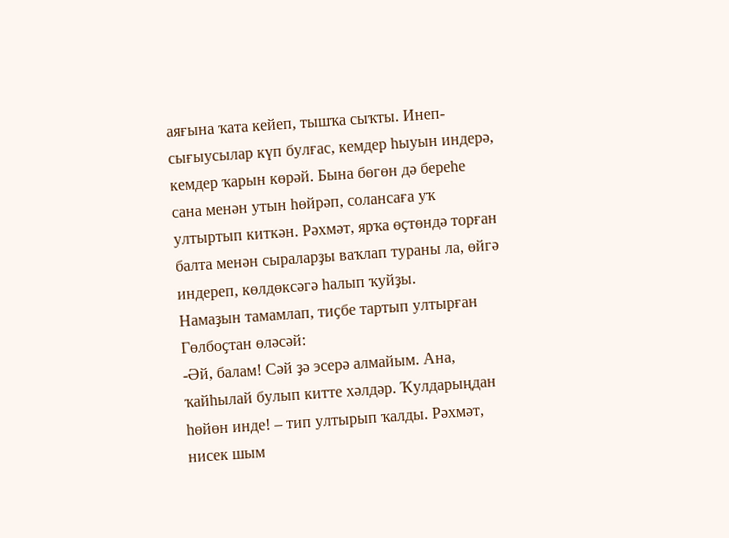аяғына ҡата кейеп, тышҡа сыҡты. Инеп-сығыусылар күп булғас, кемдер һыуын индерә, кемдер ҡарын көрәй. Бына бөгөн дә береһе сана менән утын һөйрәп, солансаға уҡ ултыртып киткән. Рәхмәт, ярҡа өҫтөндә торған балта менән сыраларҙы ваҡлап тураны ла, өйгә индереп, көлдөксәгә һалып ҡуйҙы.
Намаҙын тамамлап, тиҫбе тартып ултырған Гөлбоҫтан өләсәй:
-Әй, балам! Сәй ҙә эсерә алмайым. Ана, ҡайһылай булып китте хәлдәр. Ҡулдарыңдан һөйөн инде! – тип ултырып ҡалды. Рәхмәт, нисек шым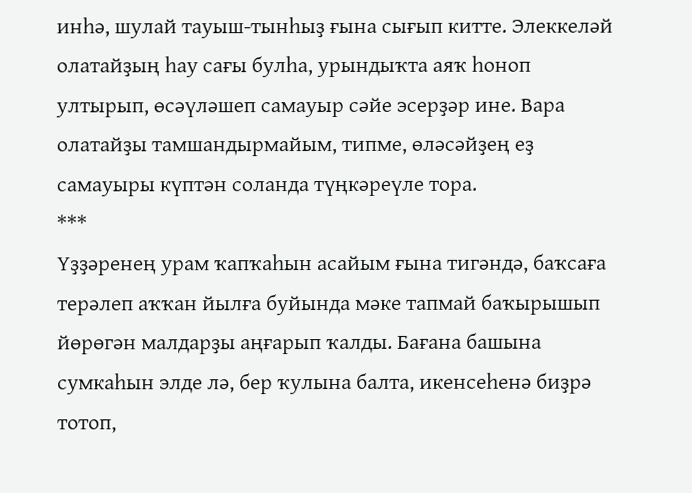инһә, шулай тауыш-тынһыҙ ғына сығып китте. Элеккеләй олатайҙың һау сағы булһа, урындыҡта аяҡ һоноп ултырып, өсәүләшеп самауыр сәйе эсерҙәр ине. Вара олатайҙы тамшандырмайым, типме, өләсәйҙең еҙ самауыры күптән соланда түңкәреүле тора.
***
Үҙҙәренең урам ҡапҡаһын асайым ғына тигәндә, баҡсаға терәлеп аҡҡан йылға буйында мәке тапмай баҡырышып йөрөгән малдарҙы аңғарып ҡалды. Бағана башына сумкаһын элде лә, бер ҡулына балта, икенсеһенә биҙрә тотоп,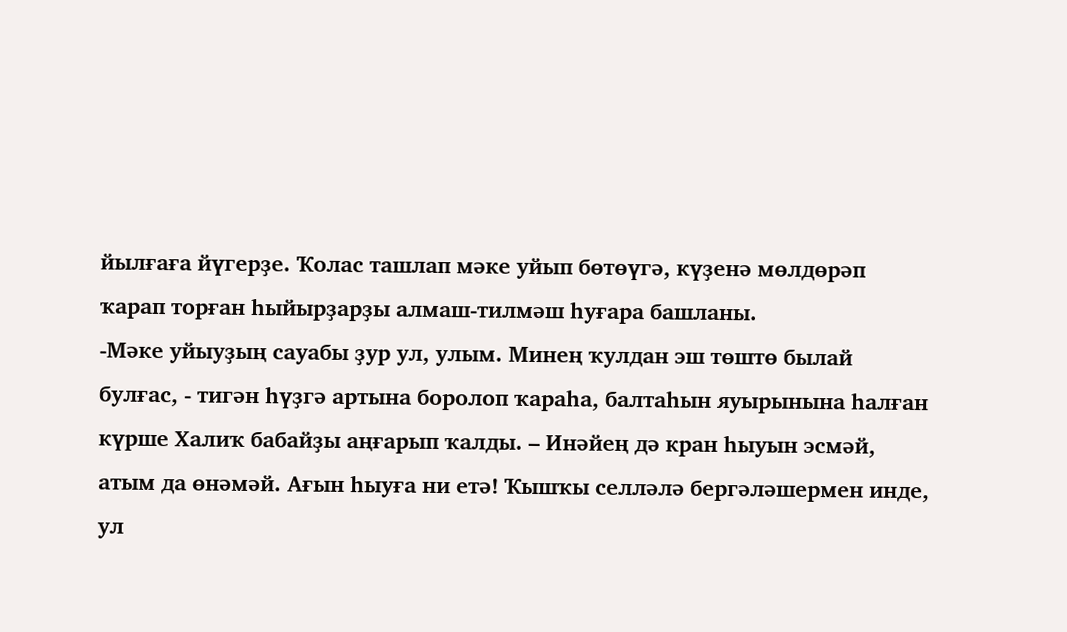йылғаға йүгерҙе. Ҡолас ташлап мәке уйып бөтөүгә, күҙенә мөлдөрәп ҡарап торған һыйырҙарҙы алмаш-тилмәш һуғара башланы.
-Мәке уйыуҙың сауабы ҙур ул, улым. Минең ҡулдан эш төштө былай булғас, - тигән һүҙгә артына боролоп ҡараһа, балтаһын яуырынына һалған күрше Халиҡ бабайҙы аңғарып ҡалды. – Инәйең дә кран һыуын эсмәй, атым да өнәмәй. Ағын һыуға ни етә! Ҡышҡы селләлә бергәләшермен инде, ул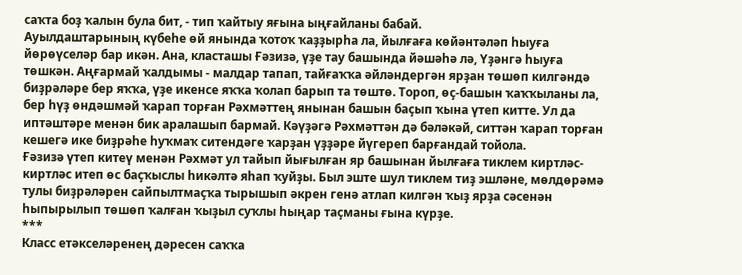саҡта боҙ ҡалын була бит, - тип ҡайтыу яғына ыңғайланы бабай.
Ауылдаштарының күбеһе өй янында ҡотоҡ ҡаҙҙырһа ла, йылғаға көйәнтәләп һыуға йөрөүселәр бар икән. Ана, класташы Ғәзизә, үҙе тау башында йәшәһә лә, Үҙәнгә һыуға төшкән. Аңғармай ҡалдымы - малдар тапап, тайғаҡҡа әйләндергән ярҙан төшөп килгәндә биҙрәләре бер яҡҡа, үҙе икенсе яҡҡа ҡолап барып та төштө. Тороп, өҫ-башын ҡаҡҡыланы ла, бер һүҙ өндәшмәй ҡарап торған Рәхмәттең янынан башын баҫып ҡына үтеп китте. Ул да иптәштәре менән бик аралашып бармай. Кәүҙәгә Рәхмәттән дә бәләкәй, ситтән ҡарап торған кешегә ике биҙрәһе һуҡмаҡ ситендәге ҡарҙан үҙҙәре йүгереп барғандай тойола.
Ғәзизә үтеп китеү менән Рәхмәт ул тайып йығылған яр башынан йылғаға тиклем киртләс-киртләс итеп өс баҫҡыслы һикәлтә яһап ҡуйҙы. Был эште шул тиклем тиҙ эшләне, мөлдөрәмә тулы биҙрәләрен сайпылтмаҫҡа тырышып әкрен генә атлап килгән ҡыҙ ярҙа сәсенән һыпырылып төшөп ҡалған ҡыҙыл суҡлы һыңар таҫманы ғына күрҙе.
***
Класс етәкселәренең дәресен саҡҡа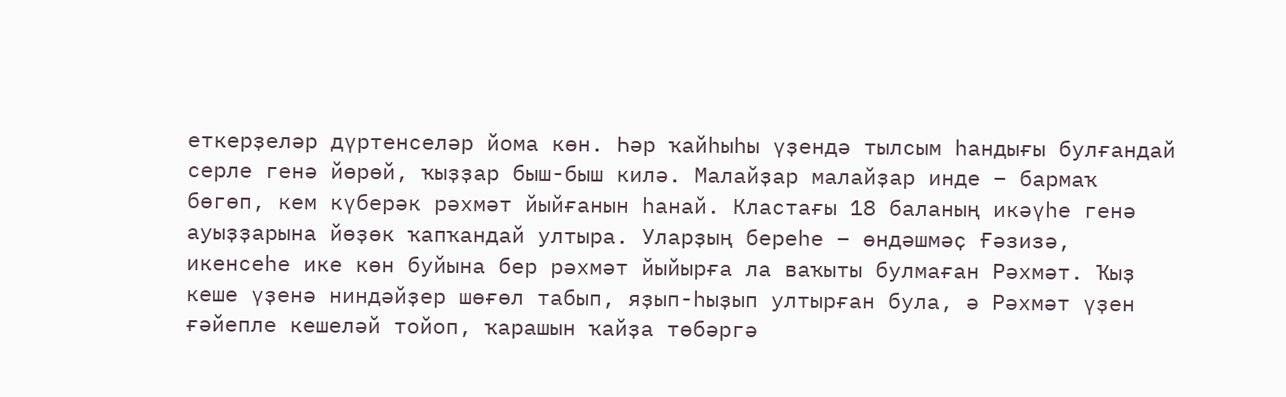еткерҙеләр дүртенселәр йома көн. Һәр ҡайһыһы үҙендә тылсым һандығы булғандай серле генә йөрөй, ҡыҙҙар быш-быш килә. Малайҙар малайҙар инде – бармаҡ бөгөп, кем күберәк рәхмәт йыйғанын һанай. Кластағы 18 баланың икәүһе генә ауыҙҙарына йөҙөк ҡапҡандай ултыра. Уларҙың береһе – өндәшмәҫ Ғәзизә, икенсеһе ике көн буйына бер рәхмәт йыйырға ла ваҡыты булмаған Рәхмәт. Ҡыҙ кеше үҙенә ниндәйҙер шөғөл табып, яҙып-һыҙып ултырған була, ә Рәхмәт үҙен ғәйепле кешеләй тойоп, ҡарашын ҡайҙа төбәргә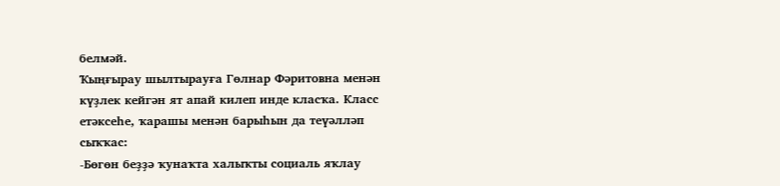белмәй.
Ҡыңғырау шылтырауға Гөлнар Фәритовна менән күҙлек кейгән ят апай килеп инде класҡа. Класс етәксеһе, ҡарашы менән барыһын да теүәлләп сыҡҡас:
-Бөгөн беҙҙә ҡунаҡта халыҡты социаль яҡлау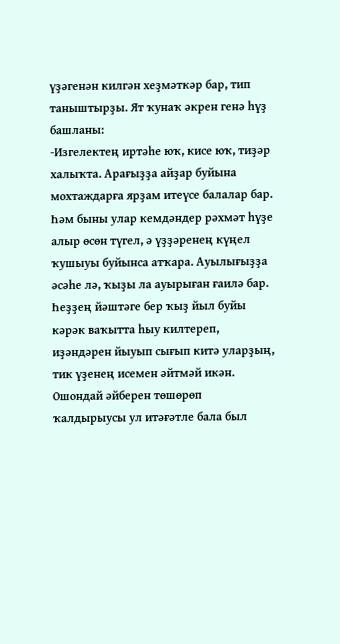үҙәгенән килгән хеҙмәткәр бар, тип таныштырҙы. Ят ҡунаҡ әкрен генә һүҙ башланы:
-Изгелектең иртәһе юҡ, кисе юҡ, тиҙәр халыҡта. Арағыҙҙа айҙар буйына мохтаждарға ярҙам итеүсе балалар бар. Һәм быны улар кемдәндер рәхмәт һүҙе алыр өсөн түгел, ә үҙҙәренең күңел ҡушыуы буйынса атҡара. Ауылығыҙҙа әсәһе лә, ҡыҙы ла ауырыған ғаилә бар. Һеҙҙең йәштәге бер ҡыҙ йыл буйы кәрәк ваҡытта һыу килтереп, иҙәндәрен йыуып сығып китә уларҙың, тик үҙенең исемен әйтмәй икән. Ошондай әйберен төшөрөп ҡалдырыусы ул итәғәтле бала был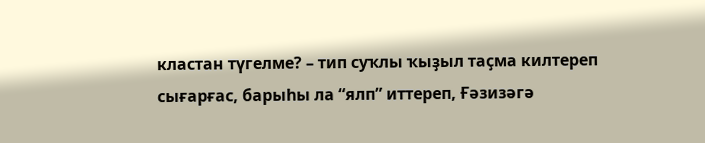кластан түгелме? – тип суҡлы ҡыҙыл таҫма килтереп сығарғас, барыһы ла “ялп” иттереп, Ғәзизәгә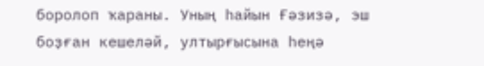боролоп ҡараны. Уның һайын Ғәзизә, эш боҙған кешеләй, ултырғысына һеңә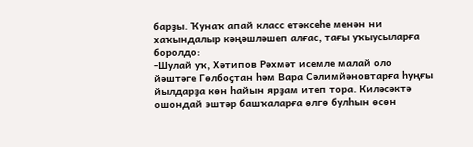барҙы. Ҡунаҡ апай класс етәксеһе менән ни хаҡындалыр кәңәшләшеп алғас, тағы уҡыусыларға боролдо:
-Шулай уҡ, Хәтипов Рәхмәт исемле малай оло йәштәге Гөлбоҫтан һәм Вара Сәлимйәновтарға һуңғы йылдарҙа көн һайын ярҙам итеп тора. Киләсәктә ошондай эштәр башҡаларға өлгө булһын өсөн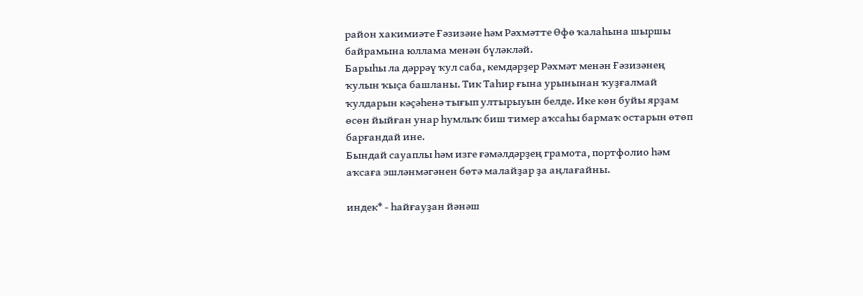район хакимиәте Ғәзизәне һәм Рәхмәтте Өфө ҡалаһына шыршы байрамына юллама менән бүләкләй.
Барыһы ла дәррәү ҡул саба, кемдәрҙер Рәхмәт менән Ғәзизәнең ҡулын ҡыҫа башланы. Тик Таһир ғына урынынан ҡуҙғалмай ҡулдарын кәҫәһенә тығып ултырыуын белде. Ике көн буйы ярҙам өсөн йыйған унар һумлыҡ биш тимер аҡсаһы бармаҡ остарын өтөп барғандай ине.
Бындай сауаплы һәм изге ғәмәлдәрҙең грамота, портфолио һәм аҡсаға эшләнмәгәнен бөтә малайҙар ҙа аңлағайны.

индек* - һайғауҙан йәнәш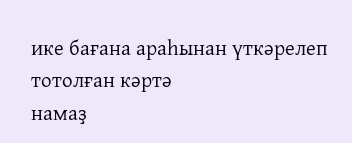ике бағана араһынан үткәрелеп тотолған кәртә
намаҙ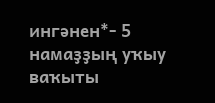ингәнен*- 5 намаҙҙың уҡыу ваҡыты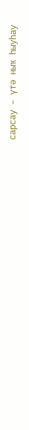сарсау – үтә ныҡ һыуһау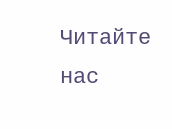Читайте нас